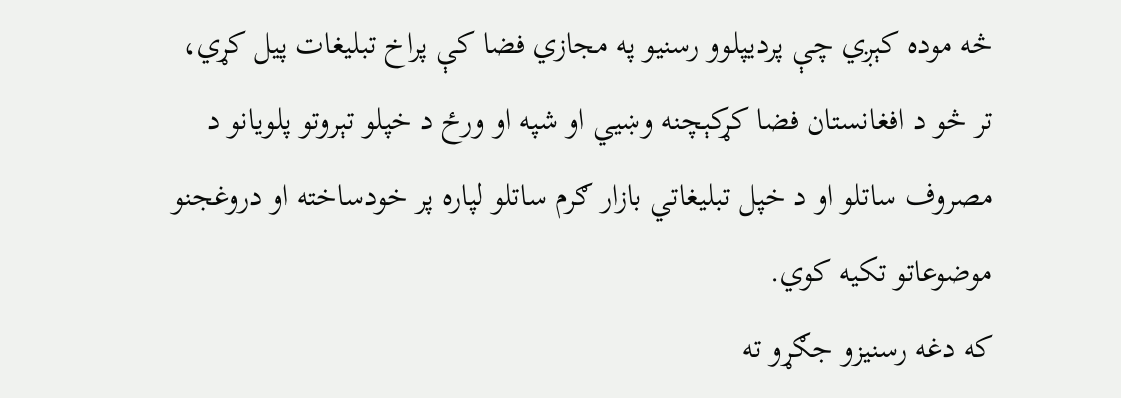څه موده کېږي چې پرديپلوو رسنیو په مجازي فضا کې پراخ تبلیغات پیل کړي، تر څو د افغانستان فضا کړکېچنه وښيي او شپه او ورځ د خپلو تېروتو پلویانو د مصروف ساتلو او د خپل تبلیغاتي بازار ګرم ساتلو لپاره پر خودساخته او دروغجنو موضوعاتو تکیه کوي.
که دغه رسنیزو جګړو ته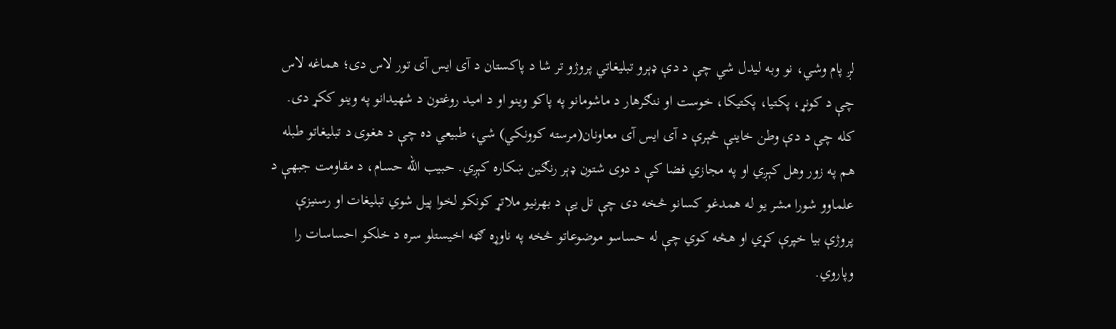لږ پام وشي، نو وبه لیدل شي چې د دې ډېرو تبلیغاتي پروژو تر شا د پاکستان د آی ایس آی تور لاس دی؛ هماغه لاس چې د کونړ، پکتیا، پکتیکا، خوست او ننګرهار د ماشومانو په پاکو وینو او د امید روغتون د شهیدانو په وینو ککړ دی.
کله چې د دې وطن خاینې څېرې د آی ایس آی معاونان(مرسته کوونکي) شي، طبیعي ده چې د هغوی د تبلیغاتو طبله هم په زور وهل کېږي او په مجازي فضا کې د دوی شتون ډېر رنګین ښکاره کېږي. حبیب الله حسام، د مقاومت جبهې د علماوو شورا مشر یو له همدغو کسانو څخه دی چې تل یې د بهرنیو ملاتړ کونکو لخوا پیل شوي تبلیغات او رسنیزې پروژې بیا خپرې کړي او هڅه کوي چې له حساسو موضوعاتو څخه په ناوړه ګټه اخیستلو سره د خلکو احساسات را وپاروي.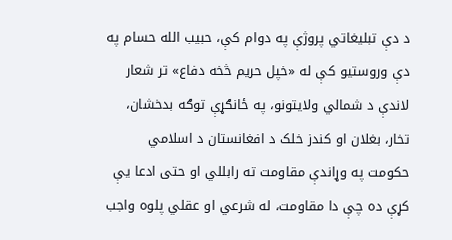د دې تبلیغاتي پروژې په دوام کې، حبیب الله حسام په دې وروستیو کې له «خپل حریم څخه دفاع» تر شعار لاندې د شمالي ولایتونو، په ځانګړې توګه بدخشان، تخار، بغلان او کندز خلک د افغانستان د اسلامي حکومت په وړاندې مقاومت ته رابللي او حتی ادعا یې کړې ده چې دا مقاومت، له شرعي او عقلي پلوه واجب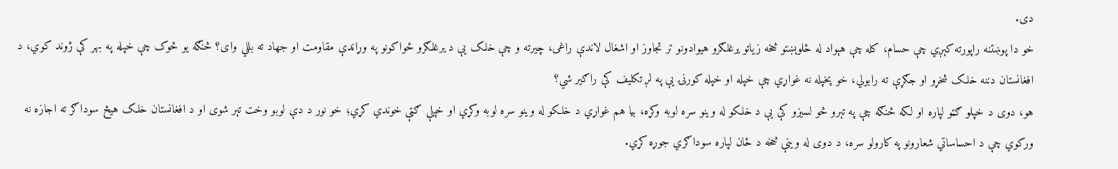دی.
خو دا پوښتنه راپورته کېږي چې حسام، کله چې هېواد له څلوېښتو څخه زیاتو یرغلګرو هیوادونو تر تجاوز او اشغال لاندې راغی، چیرته و چې خلک یې د یرغلګرو ځواکونو په وړاندې مقاومت او جهاد ته بللي وای؟ څنګه یو څوک چې خپله په بهر کې ژوند کوي، د افغانستان دننه خلک شخړو او جګړې ته رابولي، خو پخپله نه غواړي چې خپله او خپله کورنۍ یې په لږ تکلیف کې راګیر شي؟
هو، دوی د خپلو ګټو لپاره او لکه څنګه چې په تېرو څو لسیزو کې یې د خلکو له وینو سره لوبه وکړه، بیا هم غواړي د خلکو له وینو سره لوبه وکړي او خپلې ګټې خوندي کړي؛ خو نور د دې لوبو وخت تېر شوی او د افغانستان خلک هیڅ سوداګر ته اجازه نه ورکوي چې د احساساتي شعارونو په کارولو سره، د دوی له وینې څخه د ځان لپاره سوداګري جوړه کړي.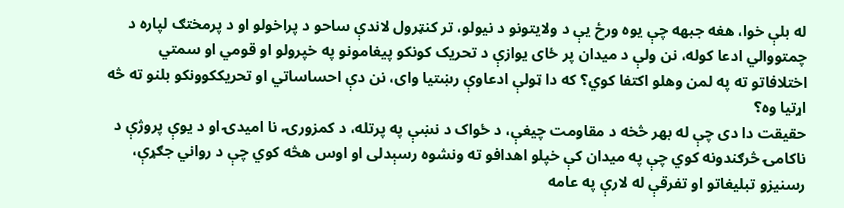له بلې خوا، هغه جبهه چې یوه ورځ یې د ولایتونو د نیولو، تر کنټرول لاندې ساحو د پراخولو او د پرمختګ لپاره د چمتووالي ادعا کوله، نن ولې د میدان پر ځای یوازې د تحریک کونکو پیغامونو په خپرولو او قومي او سمتي اختلافاتو ته په لمن وهلو اکتفا کوي؟ که دا ټولې ادعاوې رښتیا وای، نن دې احساساتي او تحریککوونکو بلنو ته څه اړتیا وه؟
حقیقت دا دی چې له بهر څخه د مقاومت چیغې، د ځواک د نښې په پرتله، د کمزورۍ، نا امیدۍ او د یوې پروژې د ناکامۍ څرګندونه کوي چې په میدان کې خپلو اهدافو ته ونشوه رسېدلی او اوس هڅه کوي چې د رواني جګړې، رسنیزو تبلیغاتو او تفرقې له لارې په عامه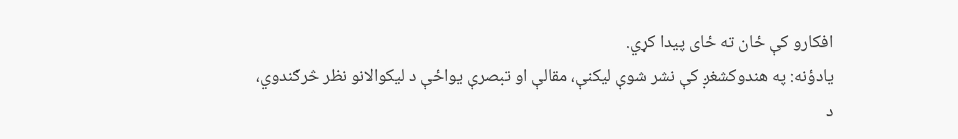افکارو کې ځان ته ځای پیدا کړي.
یادؤنه: په هندوکشغږ کې نشر شوې لیکنې، مقالې او تبصرې یواځې د لیکوالانو نظر څرګندوي، د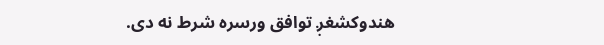هندوکشغږ توافق ورسره شرط نه دی.